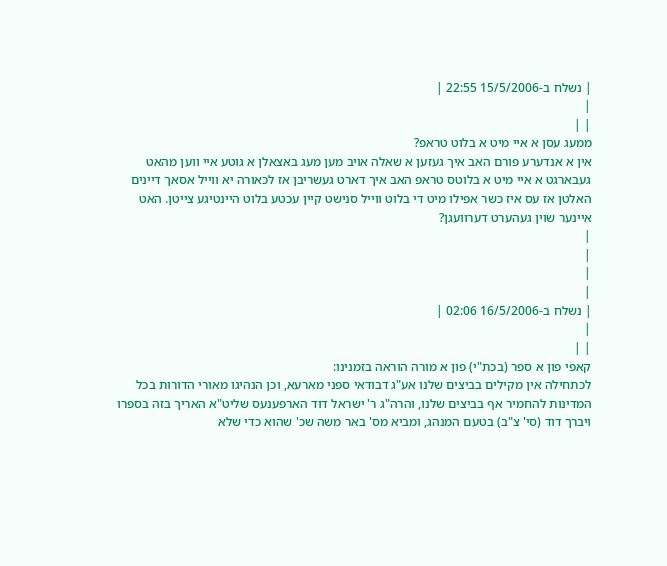| נשלח ב-15/5/2006 22:55 |
|
| |
ממעג עסן א איי מיט א בלוט טראפ?
אין א אנדערע פורם האב איך געזען א שאלה אויב מען מעג באצאלן א גוטע איי ווען מהאט געבארגט א איי מיט א בלוטס טראפ האב איך דארט געשריבן אז לכאורה יא ווייל אסאך דיינים האלטן אז עס איז כשר אפילו מיט די בלוט ווייל סנישט קיין עכטע בלוט היינטיגע צייטן. האט איינער שוין געהערט דערוועגן?
|
|
|
|
| נשלח ב-16/5/2006 02:06 |
|
| |
קאפי פון א ספר (בכת"י) פון א מורה הוראה בזמנינו:
לכתחילה אין מקילים בביצים שלנו אע"ג דבודאי ספני מארעא, וכן הנהיגו מאורי הדורות בכל המדינות להחמיר אף בביצים שלנו, והרה"ג ר' ישראל דוד הארפענעס שליט"א האריך בזה בספרו ויברך דוד (סי' צ"ב) בטעם המנהג, ומביא מס' באר משה שכ' שהוא כדי שלא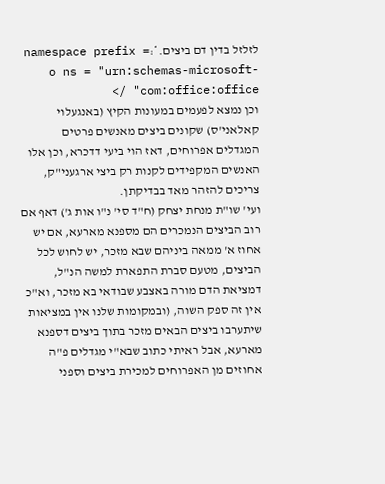לזלזל בדין דם ביצים.*:namespace prefix = o ns = "urn:schemas-microsoft-com:office:office" />
וכן נמצא לפעמים במעונות הקיץ (באנגעלוי קאלאני'ס) שקונים ביצים מאנשים פרטים המגדלים אפרוחים, דאז הוי ביעי דדכרא, וכן אלו האנשים המקפידים לקנות רק ביצי ארגעני"ק, צריכים להזהר מאד בבדיקתן.
ועי' שו"ת מנחת יצחק (ח"ד סי' נ"ו אות ג') דאף אם רוב הביצים הנמכרים הם מספנא מארעא, אם יש אחוז א' ממאה ביניהם שבא מזכר, יש לחוש לכל הביצים, מטעם סברת התפארת למשה הנ"ל, דמציאת הדם מורה באצבע שבודאי בא מזכר, וא"כ אין זה ספק השוה, (ובמקומות שלנו אין במציאות שיתערבו ביצים הבאים מזכר בתוך ביצים דספנא מארעא, אבל ראיתי כתוב שבא"י מגדלים פ"ה אחוזים מן האפרוחים למכירת ביצים וספני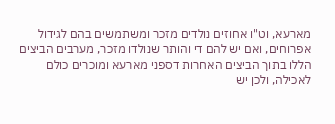מארעא, וט"ו אחוזים נולדים מזכר ומשתמשים בהם לגידול אפרוחים, ואם יש להם די והותר שנולדו מזכר, מערבים הביצים הללו בתוך הביצים האחרות דספני מארעא ומוכרים כולם לאכילה, ולכן יש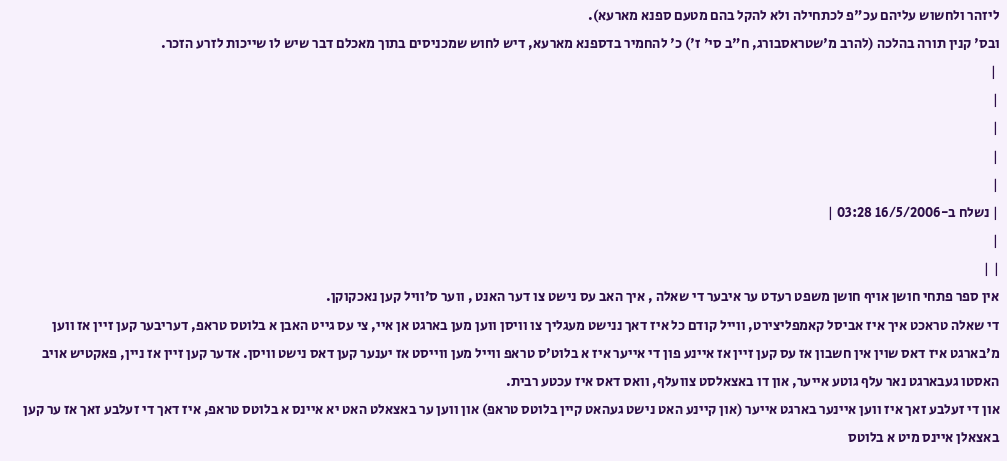ליזהר ולחשוש עליהם עכ"פ לכתחילה ולא להקל בהם מטעם ספנא מארעא).
ובס' קנין תורה בהלכה (להרב מ'שטראסבורג, ח"ב סי' ז') כ' להחמיר בדספנא מארעא, דיש לחוש שמכניסים בתוך מאכלם דבר שיש לו שייכות לזרע הזכר.
 |
|
|
|
|
| נשלח ב-16/5/2006 03:28 |
|
| |
אין ספר פתחי חושן אויף חושן משפט רעדט ער איבער די שאלה , איך האב עס נישט צו דער האנט , ווער ס'וויל קען נאכקוקן.
די שאלה טראכט איך איז אביסל קאמפליצירט, ווייל קודם כל איז דאך ננישט מעגליך צו וויסן ווען מען בארגט אן איי, צי עס גייט האבן א בלוטס טראפ, דעריבער קען זיין אז ווען מ'בארגט איז דאס שוין אין חשבון אז עס קען זיין אז איינע פון די אייער איז א בלוט'ס טראפ ווייל מען ווייסט אז יענער קען דאס נישט וויסן. אדער קען זיין אז ניין, פאקטיש אויב האסטו געבארגט נאר עלף גוטע אייער, און דו באצאלסט צוועלף, וואס דאס איז עכטע רבית.
און די זעלבע זאך איז ווען איינער בארגט אייער (און קיינע האט נישט געהאט קיין בלוטס טראפ) און ווען ער באצאלט האט יא איינס א בלוטס טראפ, איז דאך די זעלבע זאך אז ער קען באצאלן איינס מיט א בלוטס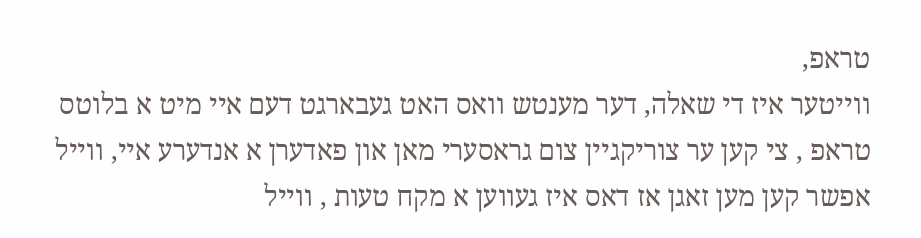טראפ,
ווייטער איז די שאלה, דער מענטש וואס האט געבארגט דעם איי מיט א בלוטס טראפ , צי קען ער צוריקגיין צום גראסערי מאן און פאדערן א אנדערע איי, ווייל אפשר קען מען זאגן אז דאס איז געווען א מקח טעות , ווייל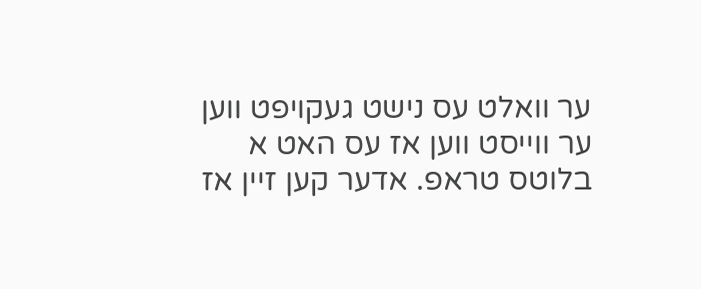ער וואלט עס נישט געקויפט ווען ער ווייסט ווען אז עס האט א בלוטס טראפ. אדער קען זיין אז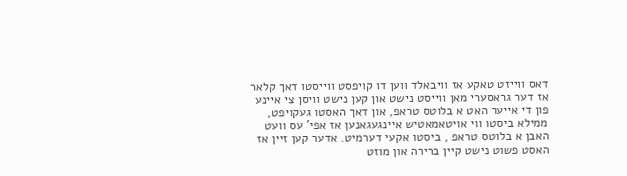דאס ווייזט טאקע אז וויבאלד ווען דו קויפסט ווייסטו דאך קלאר אז דער גראסערי מאן ווייסט נישט און קען נישט וויסן צי איינע פון די אייער האט א בלוטס טראפ, און דאך האסטו געקויפט, ממילא ביסטו ווי אויטאמאטיש איינגעגאנען אז אפי' עס וועט האבן א בלוטס טראפ , ביסטו אקעי דערמיט. אדער קען זיין אז האסט פשוט נישט קיין ברירה און מוזט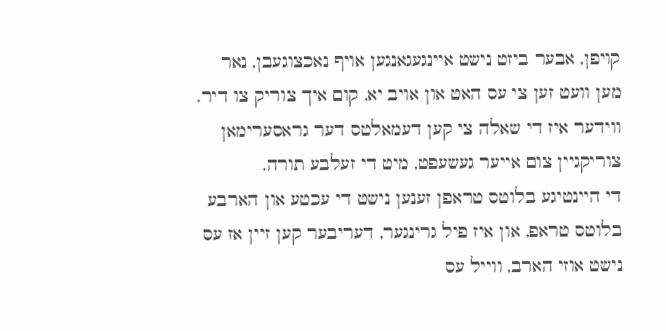קויפן, אבער ביזט נישט איינגעגאנגען אויף נאכצוגעבן, נאר מען וועט זען צי עס האט און אויב יא, קום איך צוריק צו דיר.
ווידער איז די שאלה צי קען דעמאלטס דער גראסערימאן צוריקגיין צום אייער געשעפט, מיט די זעלבע תורה.
די היינטיגע בלוטס טראפן זענען נישט די עכטע און הארבע בלוטס טראפ, און איז פיל גרינגער, דעריבער קען זיין אז עס נישט אוזי הארב, ווייל עס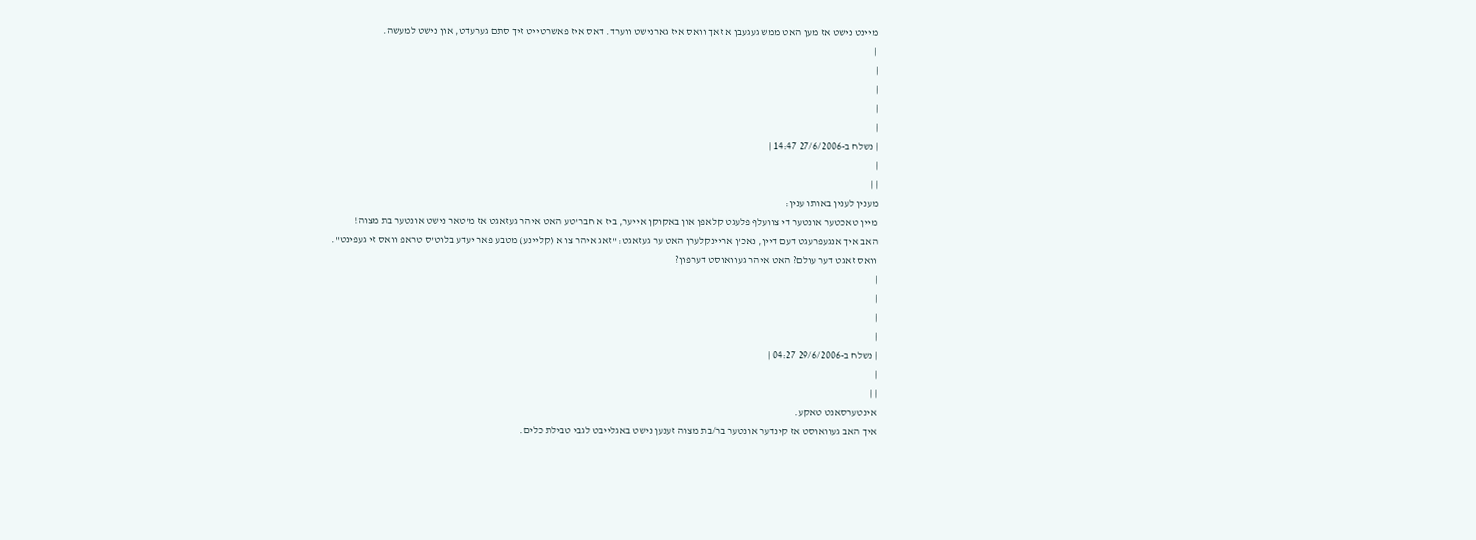מיינט נישט אז מען האט ממש געגעבן א זאך וואס איז גארנישט ווערד. דאס איז פאשרטייט זיך סתם גערעדט, און נישט למעשה.
 |
|
|
|
|
| נשלח ב-27/6/2006 14:47 |
|
| |
מענין לענין באותו ענין:
מיין טאכטער אונטער די צוועלף פלעגט קלאפן און באקוקן אייער, ביז א חבר'טע האט איהר געזאגט אז מ'טאר נישט אונטער בת מצוה!
האב איך אנגעפרעגט דעם דיין, נאכ'ן אריינקלערן האט ער געזאגט: "זאג איהר צו א (קליינע) מטבע פאר יעדע בלוט'ס טראפ וואס זי געפינט".
וואס זאגט דער עולם? האט איהר געוואוסט דערפון?
|
|
|
|
| נשלח ב-29/6/2006 04:27 |
|
| |
אינטערסאנט טאקע.
איך האב געוואוסט אז קינדער אונטער בר/בת מצוה זענען נישט באגלייבט לגבי טבילת כלים.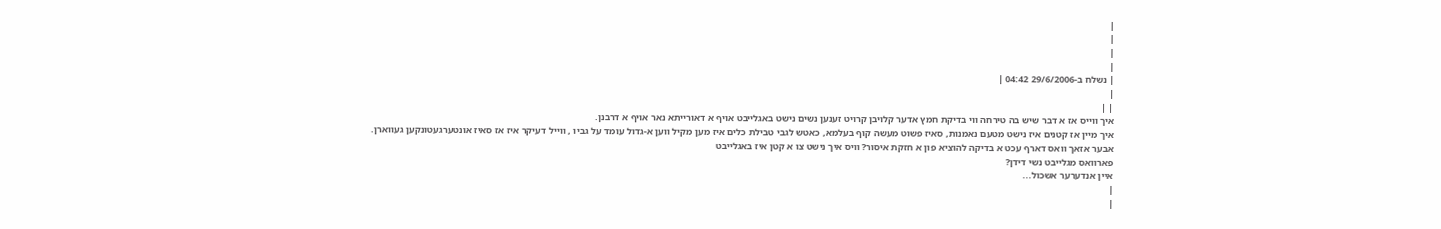|
|
|
|
| נשלח ב-29/6/2006 04:42 |
|
| |
איך ווייס אז א דבר שיש בה טירחה ווי בדיקת חמץ אדער קלויבן קרויט זענען נשים נישט באגלייבט אויף א דאורייתא נאר אויף א דרבנן.
איך מיין אז קטנים איז נישט מטעם נאמנות, סאיז פשוט מעשה קוף בעלמא, כאטש לגבי טבילת כלים איז מען מקיל ווען א-גדול עומד על גביו , ווייל דעיקר איז אז סאיז אונטערגעטונקען געווארן.
אבער אזאך וואס דארף עכט א בדיקה להוציא פון א חזקת איסור? וויס איך נישט צו א קטן איז באגלייבט
פארוואס מגלייבט נשי דידן?
איין אנדערער אשכול...
|
|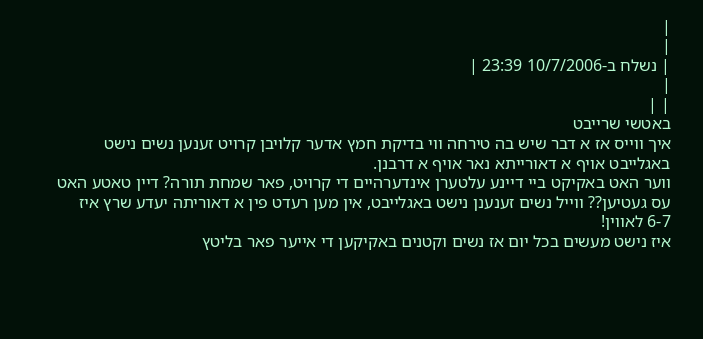|
|
| נשלח ב-10/7/2006 23:39 |
|
| |
באטשי שרייבט
איך ווייס אז א דבר שיש בה טירחה ווי בדיקת חמץ אדער קלויבן קרויט זענען נשים נישט באגלייבט אויף א דאורייתא נאר אויף א דרבנן.
ווער האט באקיקט ביי דיינע עלטערן אינדערהיים די קרויט, פאר שמחת תורה? דיין טאטע האט עס געטיען?? ווייל נשים זענענן נישט באגלייבט, אין מען רעדט פין א דאוריתה יעדע שרץ איז 6-7 לאווין!
איז נישט מעשים בכל יום אז נשים וקטנים באקיקען די אייער פאר בליטץ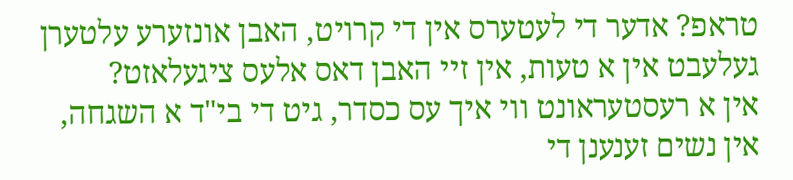טראפ? אדער די לעטערס אין די קרויט, האבן אונזערע עלטערן געלעבט אין א טעות, אין זיי האבן דאס אלעס ציגעלאזט?
אין א רעסטעראונט ווי איך עס כסדר, גיט די בי"ד א השגחה, אין נשים זענענן די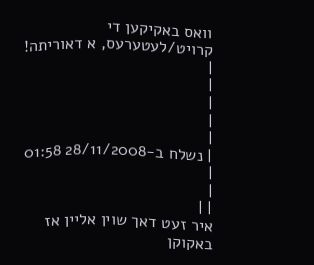וואס באקיקען די קרויט/לעטערעס, א דאוריתה!
|
|
|
|
|
| נשלח ב-28/11/2008 01:58 |
|
| |
איר זעט דאך שוין אליין אז באקוקן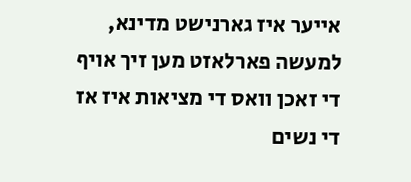אייער איז גארנישט מדינא, למעשה פארלאזט מען זיך אויף די זאכן וואס די מציאות איז אז די נשים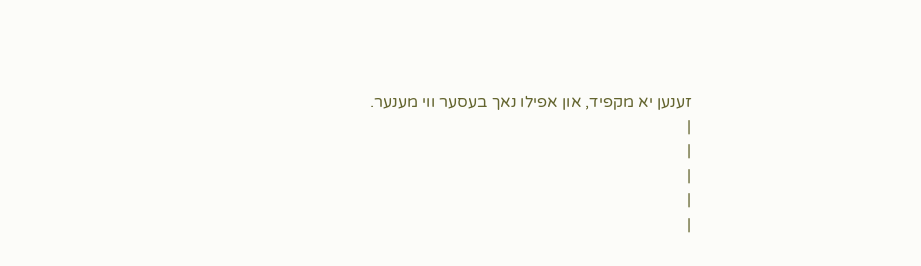זענען יא מקפיד, און אפילו נאך בעסער ווי מענער.
|
|
|
|
|